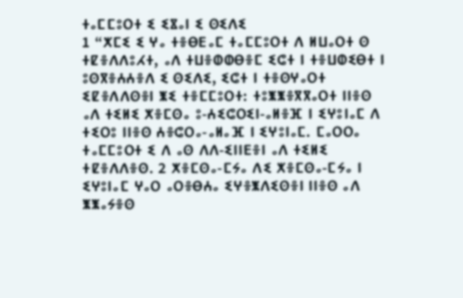ⵜⴰⵎⵎⵓⵔⵜ ⵉ ⵉⴵⴰⵏ ⵉ ⵙⵉⴷⵉ
1 “ⵅⵎⵉ ⵉ ⵖⴰ ⵜⴻⴱⴹⴰⵎ ⵜⴰⵎⵎⵓⵔⵜ ⴷ ⵍⵡⴰⵔⵜ ⵙ ⵜⵇⴻⴷⴷⵓⵃⵜ, ⴰⴷ ⵜⵡⴻⵀⵀⴱⴻⵎ ⵉⵛⵜ ⵏ ⵜⴻⵡⵀⵉⴱⵜ ⵏ ⵓⵙⴳⴻⵄⵄⴻⴷ ⵉ ⵙⵉⴷⵉ, ⵉⵛⵜ ⵏ ⵜⴻⵙⵖⴰⵔⵜ ⵉⵇⴻⴷⴷⵙⴻⵏ ⵥⵉ ⵜⴻⵎⵎⵓⵔⵜ: ⵜⵓⵥⵥⴻⴳⴳⴰⵔⵜ ⵏⵏⴻⵙ ⴰⴷ ⵜⵉⵍⵉ ⵅⴻⵎⵙⴰ ⵓ-ⵄⵉⵛⵔⵉⵏ-ⴰⵍⴻⴼ ⵏ ⵉⵖⵓⵏⴰⵎ ⴷ ⵜⵉⵔⵓ ⵏⵏⴻⵙ ⵄⴻⵛⵔⴰ-ⴰⵍⴰⴼ ⵏ ⵉⵖⵓⵏⴰⵎ. ⵎⴰⵔⵔⴰ ⵜⴰⵎⵎⵓⵔⵜ ⵉ ⴷ ⴰⵙ ⴷⴷ-ⵉⵏⵏⴹⴻⵏ ⴰⴷ ⵜⵉⵍⵉ ⵜⵇⴻⴷⴷⴻⵙ. 2 ⵅⴻⵎⵙⴰ-ⵎⵢⴰ ⴷⵉ ⵅⴻⵎⵙⴰ-ⵎⵢⴰ ⵏ ⵉⵖⵓⵏⴰⵎ ⵖⴰⵔ ⴰⵔⴻⴱⵄⴰ ⵉⵖⴻⵥⴷⵉⵙⴻⵏ ⵏⵏⴻⵙ ⴰⴷ ⵥⵥⴰⵢⴻⵙ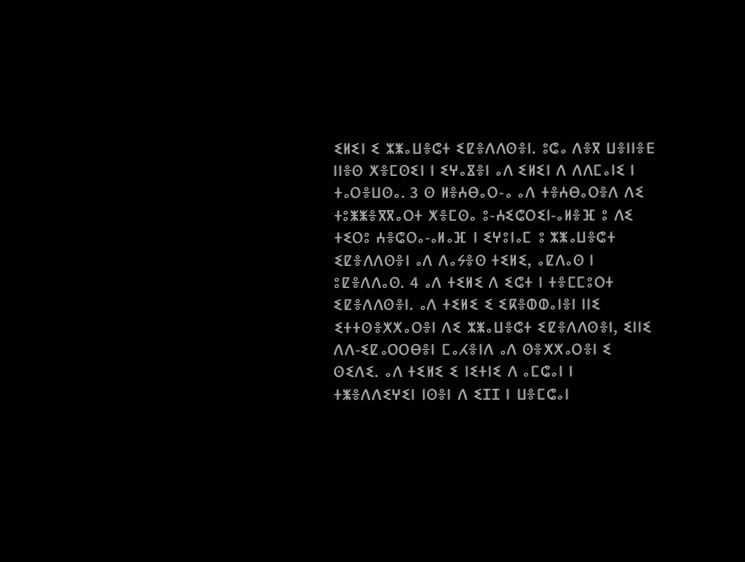ⵉⵍⵉⵏ ⵉ ⵣⵥⴰⵡⴻⵛⵜ ⵉⵇⴻⴷⴷⵙⴻⵏ. ⵓⵛⴰ ⴷⴻⴳ ⵡⴻⵏⵏⴻⴹ ⵏⵏⴻⵙ ⵅⴻⵎⵙⵉⵏ ⵏ ⵉⵖⴰⴵⴻⵏ ⴰⴷ ⵉⵍⵉⵏ ⴷ ⴷⴷⵎⴰⵏⵉ ⵏ ⵜⴰⵔⴻⵡⵙⴰ. 3 ⵙ ⵍⴻⵄⴱⴰⵔ-ⴰ ⴰⴷ ⵜⴻⵄⴱⴰⵔⴻⴷ ⴷⵉ ⵜⵓⵥⵥⴻⴳⴳⴰⵔⵜ ⵅⴻⵎⵙⴰ ⵓ-ⵄⵉⵛⵔⵉⵏ-ⴰⵍⴻⴼ ⵓ ⴷⵉ ⵜⵉⵔⵓ ⵄⴻⵛⵔⴰ-ⴰⵍⴰⴼ ⵏ ⵉⵖⵓⵏⴰⵎ ⵓ ⵣⵥⴰⵡⴻⵛⵜ ⵉⵇⴻⴷⴷⵙⴻⵏ ⴰⴷ ⴷⴰⵢⴻⵙ ⵜⵉⵍⵉ, ⴰⵇⴷⴰⵙ ⵏ ⵓⵇⴻⴷⴷⴰⵙ. 4 ⴰⴷ ⵜⵉⵍⵉ ⴷ ⵉⵛⵜ ⵏ ⵜⴻⵎⵎⵓⵔⵜ ⵉⵇⴻⴷⴷⵙⴻⵏ. ⴰⴷ ⵜⵉⵍⵉ ⵉ ⵉⴽⴻⵀⵀⴰⵏⴻⵏ ⵏⵏⵉ ⵉⵜⵜⵙⴻⵅⵅⴰⵔⴻⵏ ⴷⵉ ⵣⵥⴰⵡⴻⵛⵜ ⵉⵇⴻⴷⴷⵙⴻⵏ, ⵉⵏⵏⵉ ⴷⴷ-ⵉⵇⴰⵔⵔⴱⴻⵏ ⵎⴰⵃⴻⵏⴷ ⴰⴷ ⵙⴻⵅⵅⴰⵔⴻⵏ ⵉ ⵙⵉⴷⵉ. ⴰⴷ ⵜⵉⵍⵉ ⵉ ⵏⵉⵜⵏⵉ ⴷ ⴰⵎⵛⴰⵏ ⵏ ⵜⵥⴻⴷⴷⵉⵖⵉⵏ ⵏⵙⴻⵏ ⴷ ⵉⵊⵊ ⵏ ⵡⴻⵎⵛⴰⵏ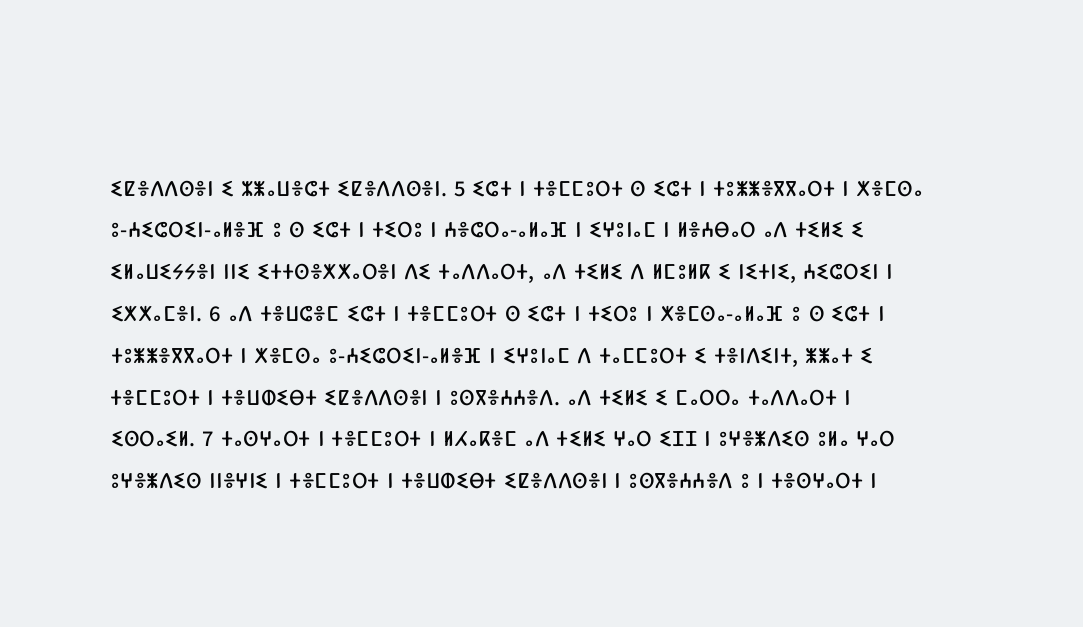ⵉⵇⴻⴷⴷⵙⴻⵏ ⵉ ⵣⵥⴰⵡⴻⵛⵜ ⵉⵇⴻⴷⴷⵙⴻⵏ. 5 ⵉⵛⵜ ⵏ ⵜⴻⵎⵎⵓⵔⵜ ⵙ ⵉⵛⵜ ⵏ ⵜⵓⵥⵥⴻⴳⴳⴰⵔⵜ ⵏ ⵅⴻⵎⵙⴰ ⵓ-ⵄⵉⵛⵔⵉⵏ-ⴰⵍⴻⴼ ⵓ ⵙ ⵉⵛⵜ ⵏ ⵜⵉⵔⵓ ⵏ ⵄⴻⵛⵔⴰ-ⴰⵍⴰⴼ ⵏ ⵉⵖⵓⵏⴰⵎ ⵏ ⵍⴻⵄⴱⴰⵔ ⴰⴷ ⵜⵉⵍⵉ ⵉ ⵉⵍⴰⵡⵉⵢⵢⴻⵏ ⵏⵏⵉ ⵉⵜⵜⵙⴻⵅⵅⴰⵔⴻⵏ ⴷⵉ ⵜⴰⴷⴷⴰⵔⵜ, ⴰⴷ ⵜⵉⵍⵉ ⴷ ⵍⵎⵓⵍⴽ ⵉ ⵏⵉⵜⵏⵉ, ⵄⵉⵛⵔⵉⵏ ⵏ ⵉⵅⵅⴰⵎⴻⵏ. 6 ⴰⴷ ⵜⴻⵡⵛⴻⵎ ⵉⵛⵜ ⵏ ⵜⴻⵎⵎⵓⵔⵜ ⵙ ⵉⵛⵜ ⵏ ⵜⵉⵔⵓ ⵏ ⵅⴻⵎⵙⴰ-ⴰⵍⴰⴼ ⵓ ⵙ ⵉⵛⵜ ⵏ ⵜⵓⵥⵥⴻⴳⴳⴰⵔⵜ ⵏ ⵅⴻⵎⵙⴰ ⵓ-ⵄⵉⵛⵔⵉⵏ-ⴰⵍⴻⴼ ⵏ ⵉⵖⵓⵏⴰⵎ ⴷ ⵜⴰⵎⵎⵓⵔⵜ ⵉ ⵜⴻⵏⴷⵉⵏⵜ, ⵥⵥⴰⵜ ⵉ ⵜⴻⵎⵎⵓⵔⵜ ⵏ ⵜⴻⵡⵀⵉⴱⵜ ⵉⵇⴻⴷⴷⵙⴻⵏ ⵏ ⵓⵙⴳⴻⵄⵄⴻⴷ. ⴰⴷ ⵜⵉⵍⵉ ⵉ ⵎⴰⵔⵔⴰ ⵜⴰⴷⴷⴰⵔⵜ ⵏ ⵉⵙⵔⴰⵉⵍ. 7 ⵜⴰⵙⵖⴰⵔⵜ ⵏ ⵜⴻⵎⵎⵓⵔⵜ ⵏ ⵍⵃⴰⴽⴻⵎ ⴰⴷ ⵜⵉⵍⵉ ⵖⴰⵔ ⵉⵊⵊ ⵏ ⵓⵖⴻⵥⴷⵉⵙ ⵓⵍⴰ ⵖⴰⵔ ⵓⵖⴻⵥⴷⵉⵙ ⵏⵏⴻⵖⵏⵉ ⵏ ⵜⴻⵎⵎⵓⵔⵜ ⵏ ⵜⴻⵡⵀⵉⴱⵜ ⵉⵇⴻⴷⴷⵙⴻⵏ ⵏ ⵓⵙⴳⴻⵄⵄⴻⴷ ⵓ ⵏ ⵜⴻⵙⵖⴰⵔⵜ ⵏ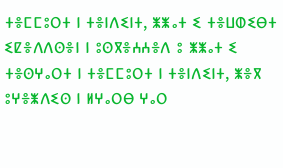ⵜⴻⵎⵎⵓⵔⵜ ⵏ ⵜⴻⵏⴷⵉⵏⵜ, ⵥⵥⴰⵜ ⵉ ⵜⴻⵡⵀⵉⴱⵜ ⵉⵇⴻⴷⴷⵙⴻⵏ ⵏ ⵓⵙⴳⴻⵄⵄⴻⴷ ⵓ ⵥⵥⴰⵜ ⵉ ⵜⴻⵙⵖⴰⵔⵜ ⵏ ⵜⴻⵎⵎⵓⵔⵜ ⵏ ⵜⴻⵏⴷⵉⵏⵜ, ⵥⴻⴳ ⵓⵖⴻⵥⴷⵉⵙ ⵏ ⵍⵖⴰⵔⴱ ⵖⴰⵔ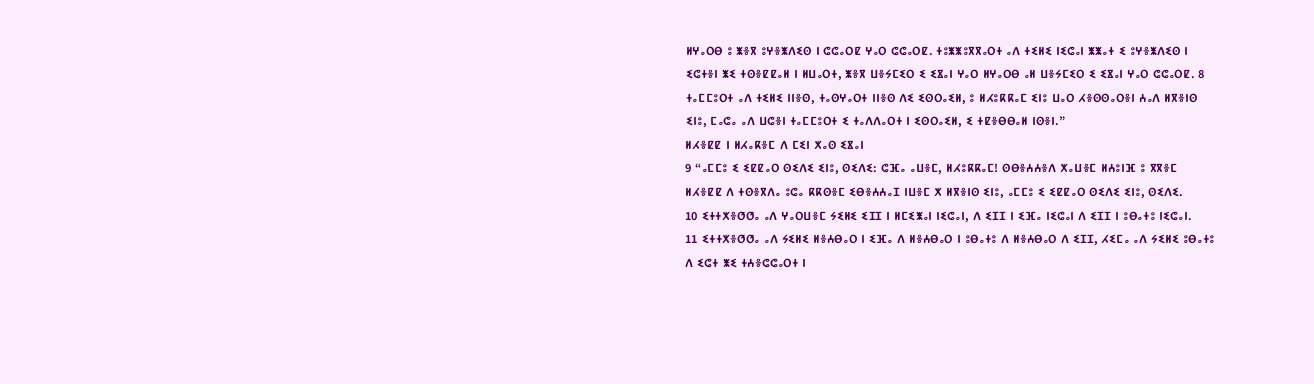ⵍⵖⴰⵔⴱ ⵓ ⵥⴻⴳ ⵓⵖⴻⵥⴷⵉⵙ ⵏ ⵛⵛⴰⵔⵇ ⵖⴰⵔ ⵛⵛⴰⵔⵇ. ⵜⵓⵥⵥⵓⴳⴳⴰⵔⵜ ⴰⴷ ⵜⵉⵍⵉ ⵏⵉⵛⴰⵏ ⵥⵥⴰⵜ ⵉ ⵓⵖⴻⵥⴷⵉⵙ ⵏ ⵉⵛⵜⴻⵏ ⵥⵉ ⵜⵙⴻⵇⵇⴰⵍ ⵏ ⵍⵡⴰⵔⵜ, ⵥⴻⴳ ⵡⴻⵢⵎⵉⵔ ⵉ ⵉⴵⴰⵏ ⵖⴰⵔ ⵍⵖⴰⵔⴱ ⴰⵍ ⵡⴻⵢⵎⵉⵔ ⵉ ⵉⴵⴰⵏ ⵖⴰⵔ ⵛⵛⴰⵔⵇ. 8 ⵜⴰⵎⵎⵓⵔⵜ ⴰⴷ ⵜⵉⵍⵉ ⵏⵏⴻⵙ, ⵜⴰⵙⵖⴰⵔⵜ ⵏⵏⴻⵙ ⴷⵉ ⵉⵙⵔⴰⵉⵍ, ⵓ ⵍⵃⵓⴽⴽⴰⵎ ⵉⵏⵓ ⵡⴰⵔ ⵃⴻⵙⵙⴰⵔⴻⵏ ⵄⴰⴷ ⵍⴳⴻⵏⵙ ⵉⵏⵓ, ⵎⴰⵛⴰ ⴰⴷ ⵡⵛⴻⵏ ⵜⴰⵎⵎⵓⵔⵜ ⵉ ⵜⴰⴷⴷⴰⵔⵜ ⵏ ⵉⵙⵔⴰⵉⵍ, ⵉ ⵜⵇⴻⴱⴱⴰⵍ ⵏⵙⴻⵏ.”
ⵍⵃⴻⵇⵇ ⵏ ⵍⵃⴰⴽⴻⵎ ⴷ ⵎⵉⵏ ⵅⴰⵙ ⵉⴵⴰⵏ
9 “ⴰⵎⵎⵓ ⵉ ⵉⵇⵇⴰⵔ ⵙⵉⴷⵉ ⵉⵏⵓ, ⵙⵉⴷⵉ: ⵛⴼⴰ ⴰⵡⴻⵎ, ⵍⵃⵓⴽⴽⴰⵎ! ⵙⴱⴻⵄⵄⴻⴷ ⵅⴰⵡⴻⵎ ⵍⵄⵓⵏⴼ ⵓ ⴳⴳⴻⵎ ⵍⵃⴻⵇⵇ ⴷ ⵜⵙⴻⴳⴷⴰ ⵓⵛⴰ ⴽⴽⵙⴻⵎ ⵉⴱⴻⵄⵄⴰⵊ ⵏⵡⴻⵎ ⵅ ⵍⴳⴻⵏⵙ ⵉⵏⵓ, ⴰⵎⵎⵓ ⵉ ⵉⵇⵇⴰⵔ ⵙⵉⴷⵉ ⵉⵏⵓ, ⵙⵉⴷⵉ.
10 ⵉⵜⵜⵅⴻⵚⵚⴰ ⴰⴷ ⵖⴰⵔⵡⴻⵎ ⵢⵉⵍⵉ ⵉⵊⵊ ⵏ ⵍⵎⵉⵥⴰⵏ ⵏⵉⵛⴰⵏ, ⴷ ⵉⵊⵊ ⵏ ⵉⴼⴰ ⵏⵉⵛⴰⵏ ⴷ ⵉⵊⵊ ⵏ ⵓⴱⴰⵜⵓ ⵏⵉⵛⴰⵏ.
11 ⵉⵜⵜⵅⴻⵚⵚⴰ ⴰⴷ ⵢⵉⵍⵉ ⵍⴻⵄⴱⴰⵔ ⵏ ⵉⴼⴰ ⴷ ⵍⴻⵄⴱⴰⵔ ⵏ ⵓⴱⴰⵜⵓ ⴷ ⵍⴻⵄⴱⴰⵔ ⴷ ⵉⵊⵊ, ⵃⵉⵎⴰ ⴰⴷ ⵢⵉⵍⵉ ⵓⴱⴰⵜⵓ ⴷ ⵉⵛⵜ ⵥⵉ ⵜⵄⴻⵛⵛⴰⵔⵜ ⵏ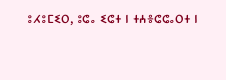ⵓⵃⵓⵎⵉⵔ, ⵓⵛⴰ ⵉⵛⵜ ⵏ ⵜⵄⴻⵛⵛⴰⵔⵜ ⵏ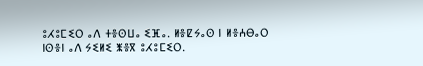ⵓⵃⵓⵎⵉⵔ ⴰⴷ ⵜⴻⵙⵡⴰ ⵉⴼⴰ. ⵍⴻⵇⵢⴰⵙ ⵏ ⵍⴻⵄⴱⴰⵔ ⵏⵙⴻⵏ ⴰⴷ ⵢⵉⵍⵉ ⵥⴻⴳ ⵓⵃⵓⵎⵉⵔ.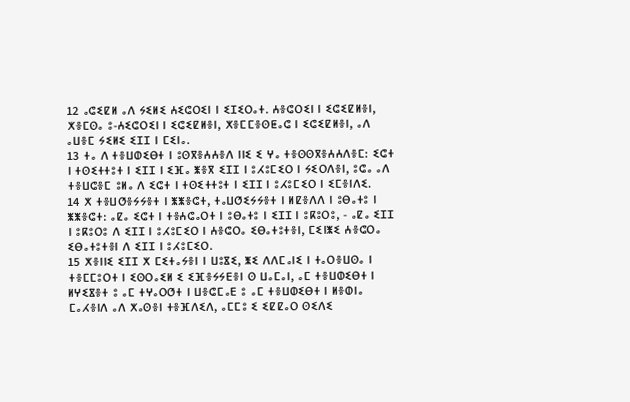12 ⴰⵛⵉⵇⵍ ⴰⴷ ⵢⵉⵍⵉ ⵄⵉⵛⵔⵉⵏ ⵏ ⵉⵊⵉⵔⴰⵜ. ⵄⴻⵛⵔⵉⵏ ⵏ ⵉⵛⵉⵇⵍⴻⵏ, ⵅⴻⵎⵙⴰ ⵓ-ⵄⵉⵛⵔⵉⵏ ⵏ ⵉⵛⵉⵇⵍⴻⵏ, ⵅⴻⵎⵎⴻⵙⵟⴰⵛ ⵏ ⵉⵛⵉⵇⵍⴻⵏ, ⴰⴷ ⴰⵡⴻⵎ ⵢⵉⵍⵉ ⵉⵊⵊ ⵏ ⵎⵉⵏⴰ.
13 ⵜⴰ ⴷ ⵜⴻⵡⵀⵉⴱⵜ ⵏ ⵓⵙⴳⴻⵄⵄⴻⴷ ⵏⵏⵉ ⵉ ⵖⴰ ⵜⴻⵙⵙⴳⴻⵄⵄⴷⴻⵎ: ⵉⵛⵜ ⵏ ⵜⵙⵉⵜⵜⵓⵜ ⵏ ⵉⵊⵊ ⵏ ⵉⴼⴰ ⵥⴻⴳ ⵉⵊⵊ ⵏ ⵓⵃⵓⵎⵉⵔ ⵏ ⵢⵉⵔⴷⴻⵏ, ⵓⵛⴰ ⴰⴷ ⵜⴻⵡⵛⴻⵎ ⵓⵍⴰ ⴷ ⵉⵛⵜ ⵏ ⵜⵙⵉⵜⵜⵓⵜ ⵏ ⵉⵊⵊ ⵏ ⵓⵃⵓⵎⵉⵔ ⵏ ⵉⵎⴻⵏⴷⵉ.
14 ⵅ ⵜⴻⵡⵚⴻⵢⵢⴻⵜ ⵏ ⵥⵥⴻⵛⵜ, ⵜⴰⵡⵚⵉⵢⵢⴻⵜ ⵏ ⵍⵇⴻⴷⴷ ⵏ ⵓⴱⴰⵜⵓ ⵏ ⵥⵥⴻⵛⵜ: ⴰⵇⴰ ⵉⵛⵜ ⵏ ⵜⴻⵄⵛⴰⵔⵜ ⵏ ⵓⴱⴰⵜⵓ ⵏ ⵉⵊⵊ ⵏ ⵓⴽⵓⵔⵓ, - ⴰⵇⴰ ⵉⵊⵊ ⵏ ⵓⴽⵓⵔⵓ ⴷ ⵉⵊⵊ ⵏ ⵓⵃⵓⵎⵉⵔ ⵏ ⵄⴻⵛⵔⴰ ⵉⴱⴰⵜⵓⵜⴻⵏ, ⵎⵉⵏⵥⵉ ⵄⴻⵛⵔⴰ ⵉⴱⴰⵜⵓⵜⴻⵏ ⴷ ⵉⵊⵊ ⵏ ⵓⵃⵓⵎⵉⵔ.
15 ⵅⴻⵏⵏⵉ ⵉⵊⵊ ⵅ ⵎⵉⵜⴰⵢⴻⵏ ⵏ ⵡⵓⴵⵉ, ⵥⵉ ⴷⴷⵎⴰⵏⵉ ⵏ ⵜⴰⵔⴻⵡⵙⴰ ⵏ ⵜⴻⵎⵎⵓⵔⵜ ⵏ ⵉⵙⵔⴰⵉⵍ ⵉ ⵉⴼⴻⵢⵢⴹⴻⵏ ⵙ ⵡⴰⵎⴰⵏ, ⴰⵎ ⵜⴻⵡⵀⵉⴱⵜ ⵏ ⵍⵖⵉⴵⴻⵜ ⵓ ⴰⵎ ⵜⵖⴰⵔⵚⵜ ⵏ ⵡⴻⵛⵎⴰⴹ ⵓ ⴰⵎ ⵜⴻⵡⵀⵉⴱⵜ ⵏ ⵍⴻⵀⵏⴰ ⵎⴰⵃⴻⵏⴷ ⴰⴷ ⵅⴰⵙⴻⵏ ⵜⴻⴼⴷⵉⴷ, ⴰⵎⵎⵓ ⵉ ⵉⵇⵇⴰⵔ ⵙⵉⴷⵉ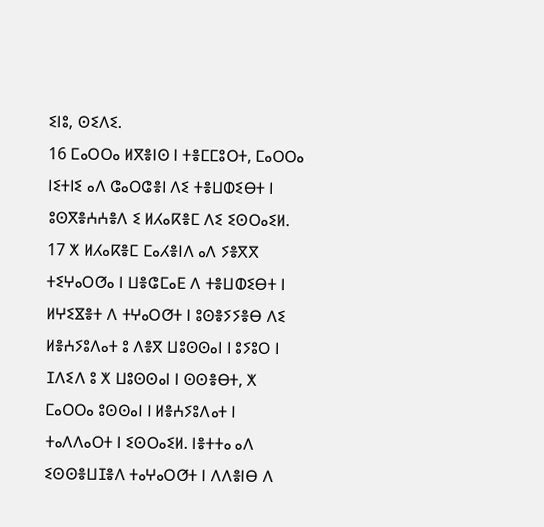ⵉⵏⵓ, ⵙⵉⴷⵉ.
16 ⵎⴰⵔⵔⴰ ⵍⴳⴻⵏⵙ ⵏ ⵜⴻⵎⵎⵓⵔⵜ, ⵎⴰⵔⵔⴰ ⵏⵉⵜⵏⵉ ⴰⴷ ⵛⴰⵔⵛⴻⵏ ⴷⵉ ⵜⴻⵡⵀⵉⴱⵜ ⵏ ⵓⵙⴳⴻⵄⵄⴻⴷ ⵉ ⵍⵃⴰⴽⴻⵎ ⴷⵉ ⵉⵙⵔⴰⵉⵍ.
17 ⵅ ⵍⵃⴰⴽⴻⵎ ⵎⴰⵃⴻⵏⴷ ⴰⴷ ⵢⴻⴳⴳ ⵜⵉⵖⴰⵔⵚⴰ ⵏ ⵡⴻⵛⵎⴰⴹ ⴷ ⵜⴻⵡⵀⵉⴱⵜ ⵏ ⵍⵖⵉⴵⴻⵜ ⴷ ⵜⵖⴰⵔⵚⵜ ⵏ ⵓⵙⴻⵢⵢⴻⴱ ⴷⵉ ⵍⴻⵄⵢⵓⴷⴰⵜ ⵓ ⴷⴻⴳ ⵡⵓⵙⵙⴰⵏ ⵏ ⵓⵢⵓⵔ ⵏ ⵊⴷⵉⴷ ⵓ ⵅ ⵡⵓⵙⵙⴰⵏ ⵏ ⵙⵙⴻⴱⵜ, ⵅ ⵎⴰⵔⵔⴰ ⵓⵙⵙⴰⵏ ⵏ ⵍⴻⵄⵢⵓⴷⴰⵜ ⵏ ⵜⴰⴷⴷⴰⵔⵜ ⵏ ⵉⵙⵔⴰⵉⵍ. ⵏⴻⵜⵜⴰ ⴰⴷ ⵉⵙⵙⴻⵡⵊⴻⴷ ⵜⴰⵖⴰⵔⵚⵜ ⵏ ⴷⴷⴻⵏⴱ ⴷ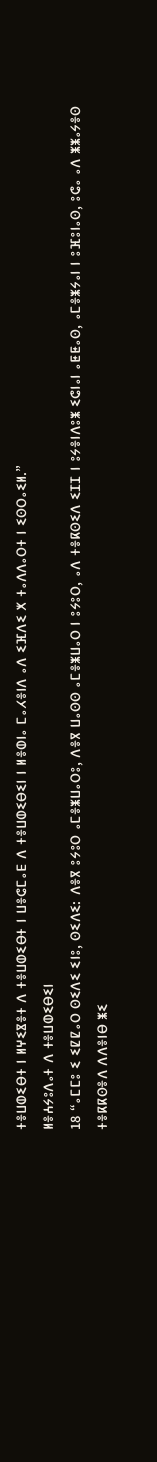ⵜⴻⵡⵀⵉⴱⵜ ⵏ ⵍⵖⵉⴵⴻⵜ ⴷ ⵜⴻⵡⵀⵉⴱⵜ ⵏ ⵡⴻⵛⵎⴰⴹ ⴷ ⵜⴻⵡⵀⵉⴱⵉⵏ ⵏ ⵍⴻⵀⵏⴰ ⵎⴰⵃⴻⵏⴷ ⴰⴷ ⵉⴼⴷⵉ ⵅ ⵜⴰⴷⴷⴰⵔⵜ ⵏ ⵉⵙⵔⴰⵉⵍ.”
ⵍⴻⵄⵢⵓⴷⴰⵜ ⴷ ⵜⴻⵡⵀⵉⴱⵉⵏ
18 “ⴰⵎⵎⵓ ⵉ ⵉⵇⵇⴰⵔ ⵙⵉⴷⵉ ⵉⵏⵓ, ⵙⵉⴷⵉ: ⴷⴻⴳ ⵓⵢⵓⵔ ⴰⵎⴻⵥⵡⴰⵔⵓ, ⴷⴻⴳ ⵡⴰⵙⵙ ⴰⵎⴻⵥⵡⴰⵔ ⵏ ⵓⵢⵓⵔ, ⴰⴷ ⵜⴻⴽⵙⵉⴷ ⵉⵊⵊ ⵏ ⵓⵢⴻⵏⴷⵓⵥ ⵉⵛⵏⴰⵏ ⴰⵟⵟⴰⵙ, ⴰⵎⴻⵥⵢⴰⵏ ⵏ ⵓⴼⵓⵏⴰⵙ, ⵓⵛⴰ ⴰⴷ ⵥⵥⴰⵢⴻⵙ ⵜⴻⴽⴽⵙⴻⴷ ⴷⴷⴻⵏⴱ ⵥⵉ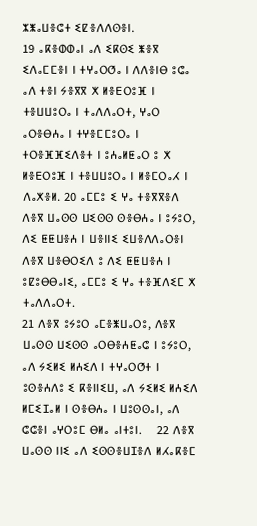ⵣⵥⴰⵡⴻⵛⵜ ⵉⵇⴻⴷⴷⵙⴻⵏ.
19 ⴰⴽⴻⵀⵀⴰⵏ ⴰⴷ ⵉⴽⵙⵉ ⵥⴻⴳ ⵉⴷⴰⵎⵎⴻⵏ ⵏ ⵜⵖⴰⵔⵚⴰ ⵏ ⴷⴷⴻⵏⴱ ⵓⵛⴰ ⴰⴷ ⵜⴻⵏ ⵢⴻⴳⴳ ⵅ ⵍⴻⴹⵔⵓⴼ ⵏ ⵜⴻⵡⵡⵓⵔⴰ ⵏ ⵜⴰⴷⴷⴰⵔⵜ, ⵖⴰⵔ ⴰⵔⴻⴱⵄⴰ ⵏ ⵜⵖⴻⵎⵎⵓⵔⴰ ⵏ ⵜⵔⴻⴼⴼⵉⴷⴻⵜ ⵏ ⵓⵄⴰⵍⵟⴰⵔ ⵓ ⵅ ⵍⴻⴹⵔⵓⴼ ⵏ ⵜⴻⵡⵡⵓⵔⴰ ⵏ ⵍⴻⵎⵔⴰⵃ ⵏ ⴷⴰⵅⴻⵍ. 20 ⴰⵎⵎⵓ ⵉ ⵖⴰ ⵜⴻⴳⴳⴻⴷ ⴷⴻⴳ ⵡⴰⵙⵙ ⵡⵉⵙⵙ ⵙⴻⴱⵄⴰ ⵏ ⵓⵢⵓⵔ, ⴷⵉ ⵟⵟⵡⴻⵄ ⵏ ⵡⴻⵏⵏⵉ ⵉⵡⴻⴷⴷⴰⵔⴻⵏ ⴷⴻⴳ ⵡⴻⴱⵔⵉⴷ ⵓ ⴷⵉ ⵟⵟⵡⴻⵄ ⵏ ⵓⵇⵓⴱⴱⴰⵏⵉ, ⴰⵎⵎⵓ ⵉ ⵖⴰ ⵜⴻⴼⴷⵉⵎ ⵅ ⵜⴰⴷⴷⴰⵔⵜ.
21 ⴷⴻⴳ ⵓⵢⵓⵔ ⴰⵎⴻⵥⵡⴰⵔⵓ, ⴷⴻⴳ ⵡⴰⵙⵙ ⵡⵉⵙⵙ ⴰⵔⴱⴻⵄⵟⴰⵛ ⵏ ⵓⵢⵓⵔ, ⴰⴷ ⵢⵉⵍⵉ ⵍⵄⵉⴷ ⵏ ⵜⵖⴰⵔⵚⵜ ⵏ ⵓⵙⴻⵄⴷⵓ ⵉ ⴽⴻⵏⵏⵉⵡ, ⴰⴷ ⵢⵉⵍⵉ ⵍⵄⵉⴷ ⵍⵎⵉⵊⴰⵍ ⵏ ⵙⴻⴱⵄⴰ ⵏ ⵡⵓⵙⵙⴰⵏ, ⴰⴷ ⵛⵛⴻⵏ ⴰⵖⵔⵓⵎ ⴱⵍⴰ ⴰⵏⵜⵓⵏ.    22 ⴷⴻⴳ ⵡⴰⵙⵙ ⵏⵏⵉ ⴰⴷ ⵉⵙⵙⴻⵡⵊⴻⴷ ⵍⵃⴰⴽⴻⵎ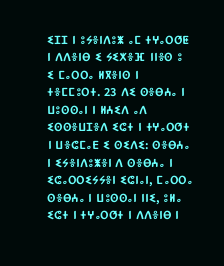ⵉⵊⵊ ⵏ ⵓⵢⴻⵏⴷⵓⵥ ⴰⵎ ⵜⵖⴰⵔⵚⵟ ⵏ ⴷⴷⴻⵏⴱ ⵉ ⵢⵉⵅⴻⴼ ⵏⵏⴻⵙ ⵓ ⵉ ⵎⴰⵔⵔⴰ ⵍⴳⴻⵏⵙ ⵏ ⵜⴻⵎⵎⵓⵔⵜ. 23 ⴷⵉ ⵙⴻⴱⵄⴰ ⵏ ⵡⵓⵙⵙⴰⵏ ⵏ ⵍⵄⵉⴷ ⴰⴷ ⵉⵙⵙⴻⵡⵊⴻⴷ ⵉⵛⵜ ⵏ ⵜⵖⴰⵔⵚⵜ ⵏ ⵡⴻⵛⵎⴰⴹ ⵉ ⵙⵉⴷⵉ: ⵙⴻⴱⵄⴰ ⵏ ⵉⵢⴻⵏⴷⵓⵥⴻⵏ ⴷ ⵙⴻⴱⵄⴰ ⵏ ⵉⵛⴰⵔⵔⵉⵢⵢⴻⵏ ⵉⵛⵏⴰⵏ, ⵎⴰⵔⵔⴰ ⵙⴻⴱⵄⴰ ⵏ ⵡⵓⵙⵙⴰⵏ ⵏⵏⵉ, ⵓⵍⴰ ⵉⵛⵜ ⵏ ⵜⵖⴰⵔⵚⵜ ⵏ ⴷⴷⴻⵏⴱ ⵏ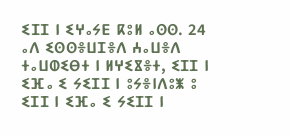ⵉⵊⵊ ⵏ ⵉⵖⴰⵢⴹ ⴽⵓⵍ ⴰⵙⵙ. 24 ⴰⴷ ⵉⵙⵙⴻⵡⵊⴻⴷ ⵄⴰⵡⴻⴷ ⵜⴰⵡⵀⵉⴱⵜ ⵏ ⵍⵖⵉⴵⴻⵜ, ⵉⵊⵊ ⵏ ⵉⴼⴰ ⵉ ⵢⵉⵊⵊ ⵏ ⵓⵢⴻⵏⴷⵓⵥ ⵓ ⵉⵊⵊ ⵏ ⵉⴼⴰ ⵉ ⵢⵉⵊⵊ ⵏ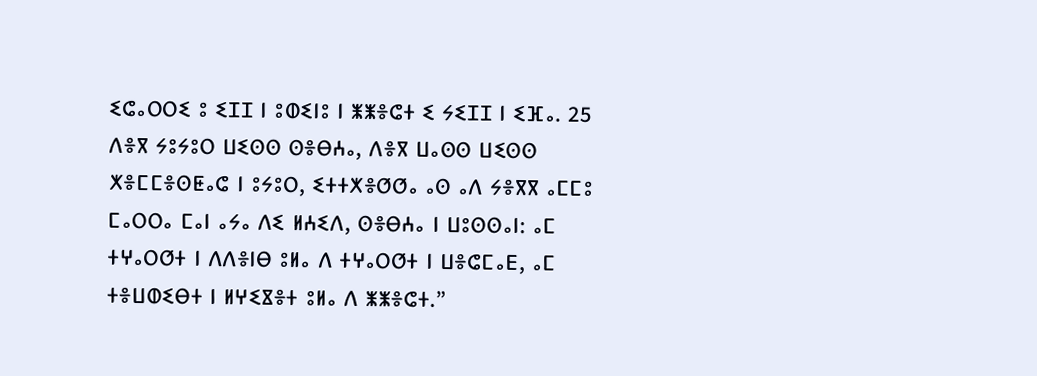ⵉⵛⴰⵔⵔⵉ ⵓ ⵉⵊⵊ ⵏ ⵓⵀⵉⵏⵓ ⵏ ⵥⵥⴻⵛⵜ ⵉ ⵢⵉⵊⵊ ⵏ ⵉⴼⴰ. 25 ⴷⴻⴳ ⵢⵓⵢⵓⵔ ⵡⵉⵙⵙ ⵙⴻⴱⵄⴰ, ⴷⴻⴳ ⵡⴰⵙⵙ ⵡⵉⵙⵙ ⵅⴻⵎⵎⴻⵙⵟⴰⵛ ⵏ ⵓⵢⵓⵔ, ⵉⵜⵜⵅⴻⵚⵚⴰ ⴰⵙ ⴰⴷ ⵢⴻⴳⴳ ⴰⵎⵎⵓ ⵎⴰⵔⵔⴰ ⵎⴰⵏ ⴰⵢⴰ ⴷⵉ ⵍⵄⵉⴷ, ⵙⴻⴱⵄⴰ ⵏ ⵡⵓⵙⵙⴰⵏ: ⴰⵎ ⵜⵖⴰⵔⵚⵜ ⵏ ⴷⴷⴻⵏⴱ ⵓⵍⴰ ⴷ ⵜⵖⴰⵔⵚⵜ ⵏ ⵡⴻⵛⵎⴰⴹ, ⴰⵎ ⵜⴻⵡⵀⵉⴱⵜ ⵏ ⵍⵖⵉⴵⴻⵜ ⵓⵍⴰ ⴷ ⵥⵥⴻⵛⵜ.”